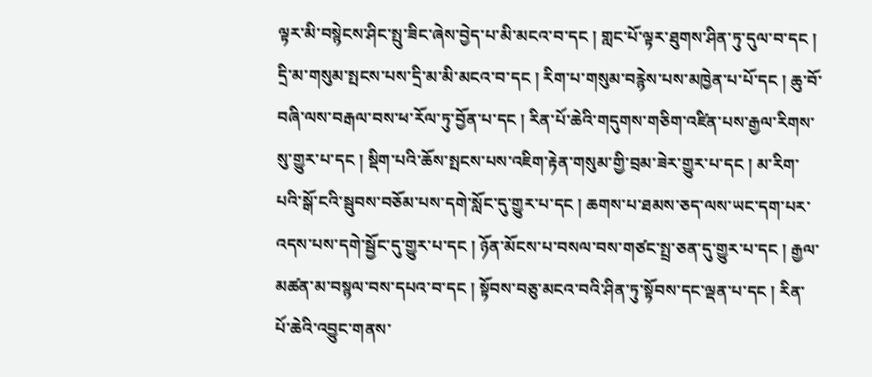ལྟར་མི་བསྙེངས་ཤིང་སྤུ་ཟིང་ཞེས་བྱེད་པ་མི་མངའ་བ་དང ། གླང་པོ་ལྟར་ཐུགས་ཤིན་ཏུ་དུལ་བ་དང ། དྲི་མ་གསུམ་སྤངས་པས་དྲི་མ་མི་མངའ་བ་དང ། རིག་པ་གསུམ་བརྙེས་པས་མཁྱེན་པ་པོ་དང ། ཆུ་བོ་བཞི་ལས་བརྒལ་བས་ཕ་རོལ་ཏུ་བྱོན་པ་དང ། རིན་པོ་ཆེའི་གདུགས་གཅིག་འཛིན་པས་རྒྱལ་རིགས་སུ་གྱུར་པ་དང ། སྡིག་པའི་ཆོས་སྤངས་པས་འཇིག་རྟེན་གསུམ་གྱི་བྲམ་ཟེར་གྱུར་པ་དང ། མ་རིག་པའི་སྒོ་ངའི་སྦུབས་བཅོམ་པས་དགེ་སློང་དུ་གྱུར་པ་དང ། ཆགས་པ་ཐམས་ཅད་ལས་ཡང་དག་པར་འདས་པས་དགེ་སྦྱོང་དུ་གྱུར་པ་དང ། ཉོན་མོངས་པ་བསལ་བས་གཙང་སྤྲ་ཅན་དུ་གྱུར་པ་དང ། རྒྱལ་མཚན་མ་བསྙལ་བས་དཔའ་བ་དང ། སྟོབས་བཅུ་མངའ་བའི་ཤིན་ཏུ་སྟོབས་དང་ལྡན་པ་དང ། རིན་པོ་ཆེའི་འབྱུང་གནས་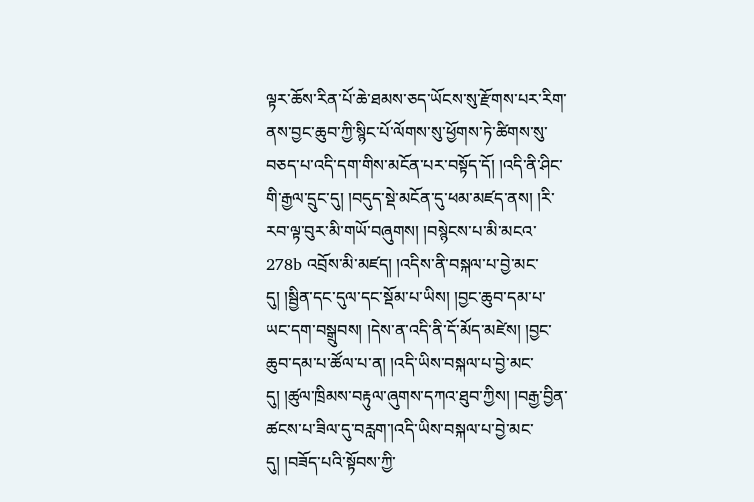ལྟར་ཆོས་རིན་པོ་ཆེ་ཐམས་ཅད་ཡོངས་སུ་རྫོགས་པར་རིག་ནས་བྱང་ཆུབ་ཀྱི་སྙིང་པོ་ལོགས་སུ་ཕྱོགས་ཏེ་ཚིགས་སུ་བཅད་པ་འདི་དག་གིས་མངོན་པར་བསྟོད་དོ། །འདི་ནི་ཤིང་གི་རྒྱལ་དྲུང་དུ། །བདུད་སྡེ་མངོན་དུ་ཕམ་མཛད་ནས། །རི་རབ་ལྟ་བུར་མི་གཡོ་བཞུགས། །བསྙེངས་པ་མི་མངའ་ 278b འབྲོས་མི་མཛད། །འདིས་ནི་བསྐལ་པ་བྱེ་མང་དུ། །སྦྱིན་དང་དུལ་དང་སྡོམ་པ་ཡིས། །བྱང་ཆུབ་དམ་པ་ཡང་དག་བསྒྲུབས། །དེས་ན་འདི་ནི་དོ་མོད་མཛེས། །བྱང་ཆུབ་དམ་པ་ཚོལ་པ་ན། །འདི་ཡིས་བསྐལ་པ་བྱེ་མང་དུ། །ཚུལ་ཁྲིམས་བརྟུལ་ཞུགས་དཀའ་ཐུབ་ཀྱིས། །བརྒྱ་བྱིན་ཚངས་པ་ཟིལ་དུ་བརླག་།འདི་ཡིས་བསྐལ་པ་བྱེ་མང་དུ། །བཟོད་པའི་སྟོབས་ཀྱི་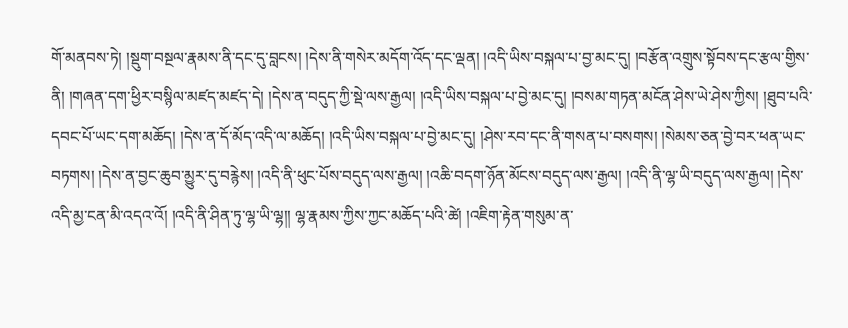གོ་མནབས་ཏེ། །སྡུག་བསྔལ་རྣམས་ནི་དང་དུ་བླངས། །དེས་ནི་གསེར་མདོག་འོད་དང་ལྡན། །འདི་ཡིས་བསྐལ་པ་བྱ་མང་དུ། །བརྩོན་འགྲུས་སྟོབས་དང་རྩལ་གྱིས་ནི། །གཞན་དག་ཕྱིར་བསྙིལ་མཛད་མཛད་དེ། །དེས་ན་བདུད་ཀྱི་སྡེ་ལས་རྒྱལ། །འདི་ཡིས་བསྐལ་པ་བྱེ་མང་དུ། །བསམ་གཏན་མངོན་ཤེས་ཡེ་ཤེས་ཀྱིས། །ཐུབ་པའི་དབང་པོ་ཡང་དག་མཆོད། །དེས་ན་དོ་མོད་འདི་ལ་མཆོད། །འདི་ཡིས་བསྐལ་པ་བྱེ་མང་དུ། །ཤེས་རབ་དང་ནི་གསན་པ་བསགས། །སེམས་ཅན་བྱེ་བར་ཕན་ཡང་བཏགས། །དེས་ན་བྱང་ཆུབ་མྱུར་དུ་བརྙེས། །འདི་ནི་ཕུང་པོས་བདུད་ལས་རྒྱལ། །འཆི་བདག་ཉོན་མོངས་བདུད་ལས་རྒྱལ། །འདི་ནི་ལྷ་ཡི་བདུད་ལས་རྒྱལ། །དེས་འདི་མྱ་ངན་མི་འདའ་འོ། །འདི་ནི་ཤིན་ཏུ་ལྷ་ཡི་ལྷ།། ལྷ་རྣམས་ཀྱིས་ཀྱང་མཆོད་པའི་ཚེ། །འཇིག་རྟེན་གསུམ་ན་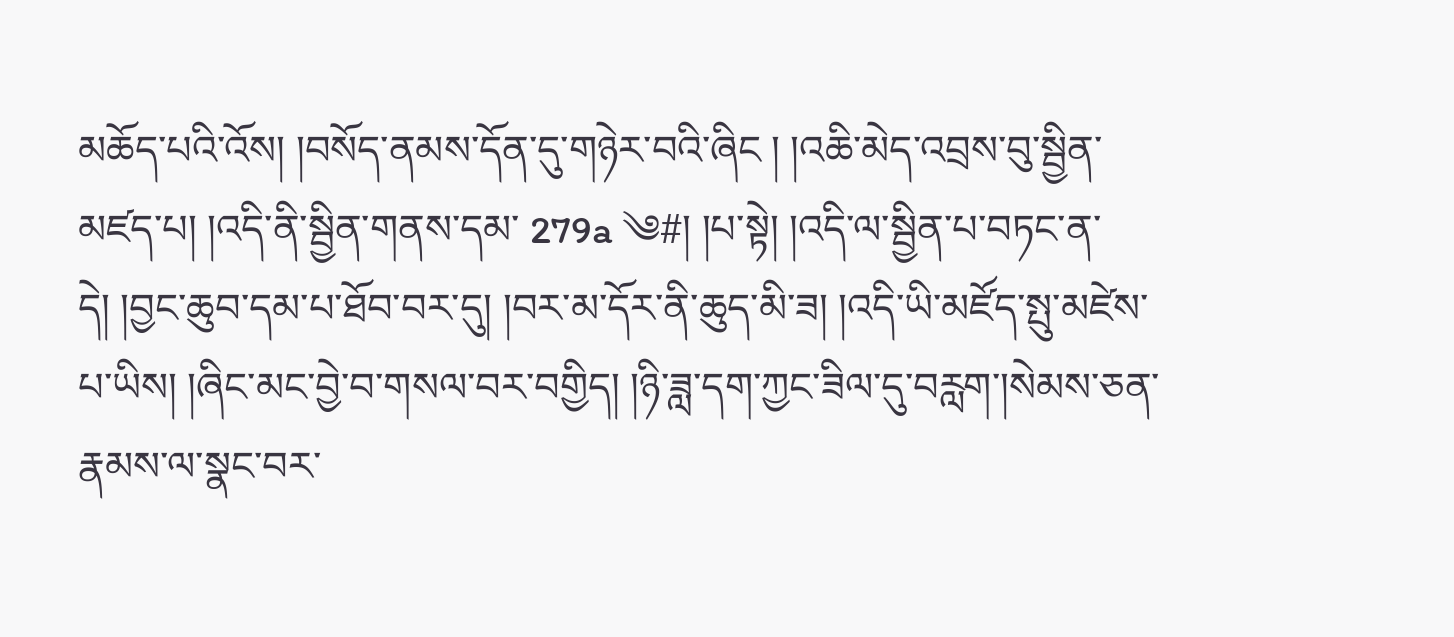མཆོད་པའི་འོས། །བསོད་ནམས་དོན་དུ་གཉེར་བའི་ཞིང ། །འཆི་མེད་འབྲས་བུ་སྦྱིན་མཛད་པ། །འདི་ནི་སྦྱིན་གནས་དམ་ 279a ༄#། །པ་སྟེ། །འདི་ལ་སྦྱིན་པ་བཏང་ན་དེ། །བྱང་ཆུབ་དམ་པ་ཐོབ་བར་དུ། །བར་མ་དོར་ནི་ཆུད་མི་ཟ། །འདི་ཡི་མཛོད་སྤུ་མཛེས་པ་ཡིས། །ཞིང་མང་བྱེ་བ་གསལ་བར་བགྱིད། །ཉི་ཟླ་དག་ཀྱང་ཟིལ་དུ་བརླག་།སེམས་ཅན་རྣམས་ལ་སྣང་བར་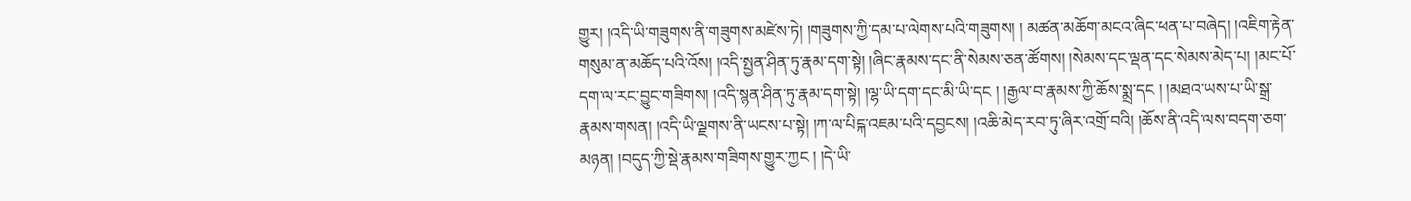གྱུར། །འདི་ཡི་གཟུགས་ནི་གཟུགས་མཛེས་ཏེ། །གཟུགས་ཀྱི་དམ་པ་ལེགས་པའི་གཟུགས། ། མཚན་མཆོག་མངའ་ཞིང་ཕན་པ་བཞེད། །འཇིག་རྟེན་གསུམ་ན་མཆོད་པའི་འོས། །འདི་སྤྱན་ཤིན་ཏུ་རྣམ་དག་སྟེ། །ཞིང་རྣམས་དང་ནི་སེམས་ཅན་ཚོགས། །སེམས་དང་ལྡན་དང་སེམས་མེད་པ། །མང་པོ་དག་ལ་རང་བྱུང་གཟིགས། །འདི་སྙན་ཤིན་ཏུ་རྣམ་དག་སྟེ། །ལྷ་ཡི་དག་དང་མི་ཡི་དང ། །རྒྱལ་བ་རྣམས་ཀྱི་ཆོས་སྨྲ་དང ། །མཐའ་ཡས་པ་ཡི་སྒྲ་རྣམས་གསན། །འདི་ཡི་ལྗགས་ནི་ཡངས་པ་སྟེ། །ཀ་ལ་པིངྐ་འཇམ་པའི་དབྱངས། །འཆི་མེད་རབ་ཏུ་ཞིར་འགྲོ་བའི། །ཆོས་ནི་འདི་ལས་བདག་ཅག་མཉན། །བདུད་ཀྱི་སྡེ་རྣམས་གཟིགས་གྱུར་ཀྱང ། །དེ་ཡི་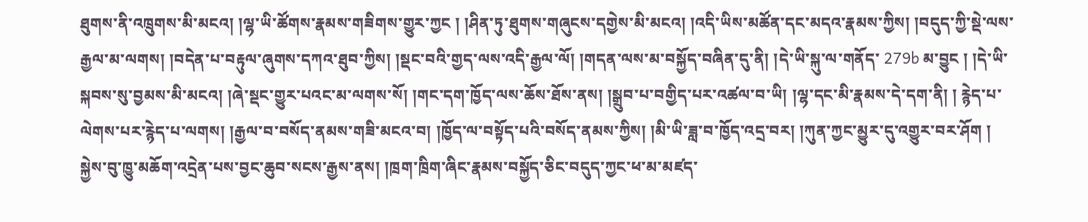ཐུགས་ནི་འཁྲུགས་མི་མངའ། །ལྷ་ཡི་ཚོགས་རྣམས་གཟིགས་གྱུར་ཀྱང ། །ཤིན་ཏུ་ཐུགས་གཞུངས་དགྱེས་མི་མངའ། །འདི་ཡིས་མཚོན་དང་མདའ་རྣམས་ཀྱིས། །བདུད་ཀྱི་སྡེ་ལས་རྒྱལ་མ་ལགས། །བདེན་པ་བརྟུལ་ཞུགས་དཀའ་ཐུབ་ཀྱིས། །སྡང་བའི་གྱད་ལས་འདི་རྒྱལ་ལོ། །གདན་ལས་མ་བསྐྱོད་བཞིན་དུ་ནི། །དེ་ཡི་སྐུ་ལ་གནོད་ 279b མ་བྱུང ། །དེ་ཡི་སྐབས་སུ་བྱམས་མི་མངའ། །ཞེ་སྡང་གྱུར་པའང་མ་ལགས་སོ། །གང་དག་ཁྱོད་ལས་ཆོས་ཐོས་ནས། །སྒྲུབ་པ་བགྱིད་པར་འཚལ་བ་ཡི། །ལྷ་དང་མི་རྣམས་དེ་དག་ནི། ། རྙེད་པ་ལེགས་པར་རྙེད་པ་ལགས། །རྒྱལ་བ་བསོད་ནམས་གཟི་མངའ་བ། །ཁྱོད་ལ་བསྟོད་པའི་བསོད་ནམས་ཀྱིས། །མི་ཡི་ཟླ་བ་ཁྱོད་འདྲ་བར། །ཀུན་ཀྱང་མྱུར་དུ་འགྱུར་བར་ཤོག ། སྐྱེས་བུ་ཁྱུ་མཆོག་འདྲེན་པས་བྱང་ཆུབ་སངས་རྒྱས་ནས། །ཁྲག་ཁྲིག་ཞིང་རྣམས་བསྐྱོད་ཅིང་བདུད་ཀྱང་ཕ་མ་མཛད་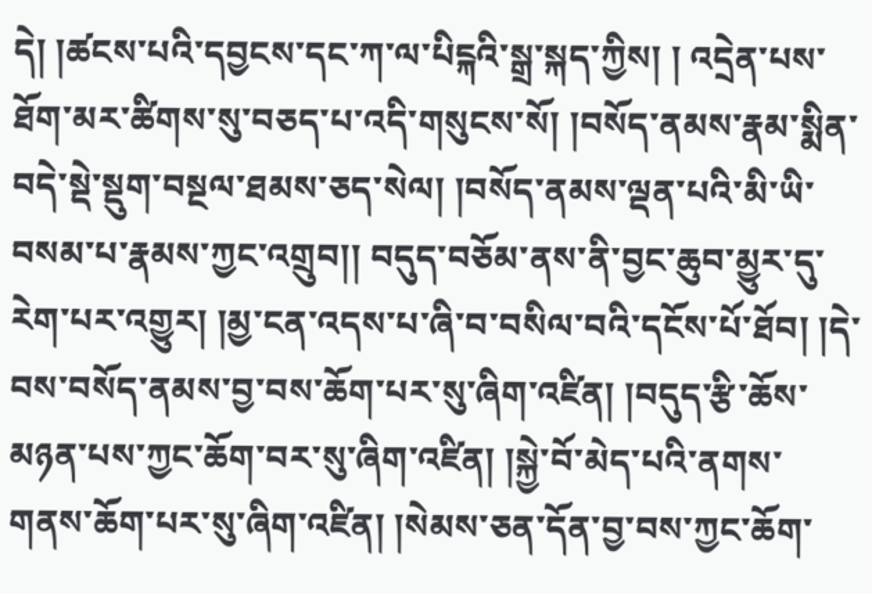དེ། །ཚངས་པའི་དབྱངས་དང་ཀ་ལ་པིངྐའི་སྒྲ་སྐད་ཀྱིས། ། འདྲེན་པས་ཐོག་མར་ཚིགས་སུ་བཅད་པ་འདི་གསུངས་སོ། །བསོད་ནམས་རྣམ་སྨིན་བདེ་སྡེ་སྡུག་བསྔལ་ཐམས་ཅད་སེལ། །བསོད་ནམས་ལྡན་པའི་མི་ཡི་བསམ་པ་རྣམས་ཀྱང་འགྲུབ།། བདུད་བཅོམ་ནས་ནི་བྱང་ཆུབ་མྱུར་དུ་རེག་པར་འགྱུར། །མྱ་ངན་འདས་པ་ཞི་བ་བསིལ་བའི་དངོས་པོ་ཐོབ། །དེ་བས་བསོད་ནམས་བྱ་བས་ཆོག་པར་སུ་ཞིག་འཛིན། །བདུད་རྩི་ཆོས་མཉན་པས་ཀྱང་ཆོག་བར་སུ་ཞིག་འཛིན། །སྐྱེ་བོ་མེད་པའི་ནགས་གནས་ཆོག་པར་སུ་ཞིག་འཛིན། །སེམས་ཅན་དོན་བྱ་བས་ཀྱང་ཆོག་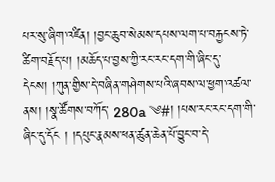པར་སུ་ཞིག་འཛིན། །བྱང་ཆུབ་སེམས་དཔས་ལག་པ་བརྐྱངས་ཏེ་ཚིག་བརྗོད་པ། །མཆོད་པ་བྱས་ཀྱི་རང་རང་དག་གི་ཞིང་དུ་དེངས། །ཀུན་གྱིས་དེ་བཞིན་གཤེགས་པའི་ཞབས་ལ་ཕྱག་འཚལ་ནས། །སྣ་ཚོགས་བཀོད་ 280a ༄#། །པས་རང་རང་དག་གི་ཞིང་དུ་དོང ། །དཔུང་རྣམས་ཕན་ཚུན་ཆེན་པོ་བྱུང་བ་དེ་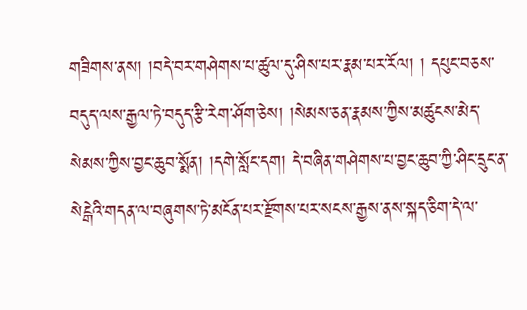གཟིགས་ནས། །བདེ་བར་གཤེགས་པ་ཚུལ་དུ་ཤིས་པར་རྣམ་པར་རོལ། ། དཔུང་བཅས་བདུད་ལས་རྒྱལ་ཏེ་བདུད་རྩི་རེག་ཤོག་ཅེས། །སེམས་ཅན་རྣམས་ཀྱིས་མཚུངས་མེད་སེམས་ཀྱིས་བྱང་ཆུབ་སྨོན། །དགེ་སློང་དག། དེ་བཞིན་གཤེགས་པ་བྱང་ཆུབ་ཀྱི་ཤིང་དྲུང་ན་སེངྒེའི་གདན་ལ་བཞུགས་ཏེ་མངོན་པར་རྫོགས་པར་སངས་རྒྱས་ནས་སྐད་ཅིག་དེ་ལ་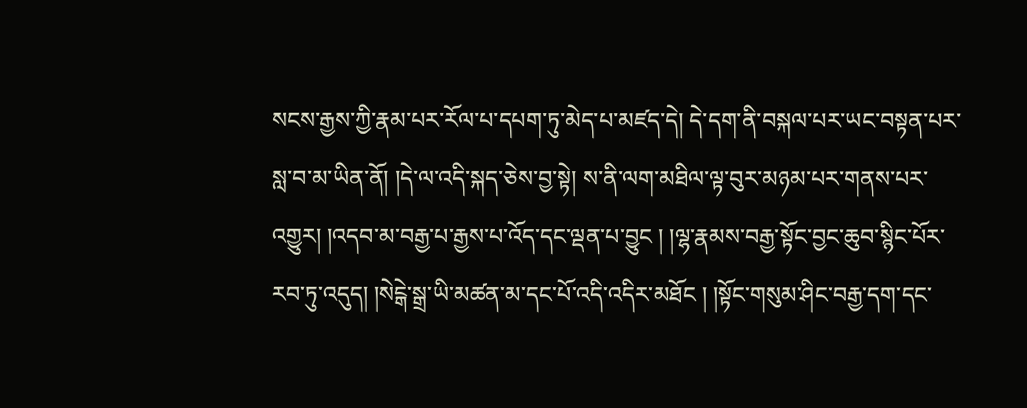སངས་རྒྱས་ཀྱི་རྣམ་པར་རོལ་པ་དཔག་ཏུ་མེད་པ་མཛད་དེ། དེ་དག་ནི་བསྐལ་པར་ཡང་བསྟན་པར་སླ་བ་མ་ཡིན་ནོ། །དེ་ལ་འདི་སྐད་ཅེས་བྱ་སྟེ། ས་ནི་ལག་མཐིལ་ལྟ་བུར་མཉམ་པར་གནས་པར་འགྱུར། །འདབ་མ་བརྒྱ་པ་རྒྱས་པ་འོད་དང་ལྡན་པ་བྱུང ། །ལྷ་རྣམས་བརྒྱ་སྟོང་བྱང་ཆུབ་སྙིང་པོར་རབ་ཏུ་འདུད། །སེངྒེ་སྒྲ་ཡི་མཚན་མ་དང་པོ་འདི་འདིར་མཐོང ། །སྟོང་གསུམ་ཤིང་བརྒྱ་དག་དང་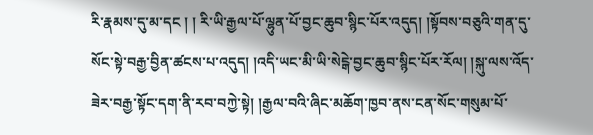རི་རྣམས་དུ་མ་དང ། ། རི་ཡི་རྒྱལ་པོ་ལྷུན་པོ་བྱང་ཆུབ་སྙིང་པོར་འདུད། །སྟོབས་བཅུའི་གན་དུ་སོང་སྟེ་བརྒྱ་བྱིན་ཚངས་པ་འདུད། །འདི་ཡང་མི་ཡི་སེངྒེ་བྱང་ཆུབ་སྙིང་པོར་རོལ། །སྐུ་ལས་འོད་ཟེར་བརྒྱ་སྟོང་དག་ནི་རབ་བཀྱེ་སྟེ། །རྒྱལ་བའི་ཞིང་མཆོག་ཁྱབ་ནས་ངན་སོང་གསུམ་པོ་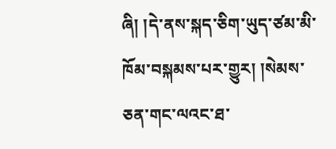ཞི། །དེ་ནས་སྐད་ཅིག་ཡུད་ཙམ་མི་ཁོམ་བསྐམས་པར་གྱུར། །སེམས་ཅན་གང་ལའང་ཐ་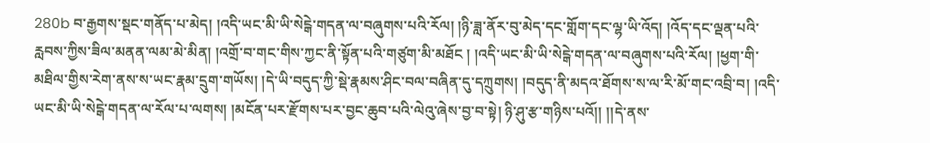280b བ་རྒྱགས་སྡང་གནོད་པ་མེད། །འདི་ཡང་མི་ཡི་སེངྒེ་གདན་ལ་བཞུགས་པའི་རོལ། །ཉི་ཟླ་ནོར་བུ་མེད་དང་གློག་དང་ལྷ་ཡི་འོད། །འོད་དང་ལྡན་པའི་རླབས་ཀྱིས་ཟིལ་མནན་ལམ་མེ་མིན། །འགྲོ་བ་གང་གིས་ཀྱང་ནི་སྟོན་པའི་གཙུག་མི་མཐོང ། །འདི་ཡང་མི་ཡི་སེངྒེ་གདན་ལ་བཞུགས་པའི་རོལ། །ཕྱག་གི་མཐིལ་གྱིས་རེག་ནས་ས་ཡང་རྣམ་དྲུག་གཡོས། །དེ་ཡི་བདུད་ཀྱི་སྡེ་རྣམས་ཤིང་བལ་བཞིན་དུ་དཀྲུགས། །བདུད་ནི་མདའ་ཐོགས་ས་ལ་རི་མོ་གང་འབྲི་བ། །འདི་ཡང་མི་ཡི་སེངྒེ་གདན་ལ་རོལ་པ་ལགས། །མངོན་པར་རྫོགས་པར་བྱང་ཆུབ་པའི་ལེའུ་ཞེས་བྱ་བ་སྟེ། ཉི་ཤུ་རྩ་གཉིས་པའོ།། །།དེ་ནས་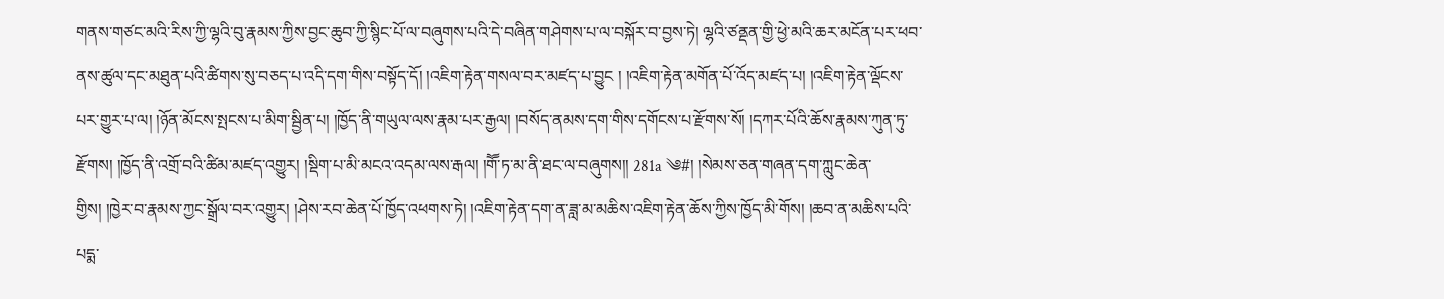གནས་གཙང་མའི་རིས་ཀྱི་ལྷའི་བུ་རྣམས་ཀྱིས་བྱང་ཆུབ་ཀྱི་སྙིང་པོ་ལ་བཞུགས་པའི་དེ་བཞིན་གཤེགས་པ་ལ་བསྐོར་བ་བྱས་ཏེ། ལྷའི་ཙནྡན་གྱི་ཕྱེ་མའི་ཆར་མངོན་པར་ཕབ་ནས་ཚུལ་དང་མཐུན་པའི་ཚིགས་སུ་བཅད་པ་འདི་དག་གིས་བསྟོད་དོ། །འཇིག་རྟེན་གསལ་བར་མཛད་པ་བྱུང ། །འཇིག་རྟེན་མགོན་པོ་འོད་མཛད་པ། །འཇིག་རྟེན་ལྡོངས་པར་གྱུར་པ་ལ། །ཉོན་མོངས་སྤངས་པ་མིག་སྦྱིན་པ། །ཁྱོད་ནི་གཡུལ་ལས་རྣམ་པར་རྒྱལ། །བསོད་ནམས་དག་གིས་དགོངས་པ་རྫོགས་སོ། །དཀར་པོའི་ཆོས་རྣམས་ཀུན་ཏུ་རྫོགས། །ཁྱོད་ནི་འགྲོ་བའི་ཚིམ་མཛད་འགྱུར། །སྡིག་པ་མི་མངའ་འདམ་ལས་རྒལ། །གཽ་ཏ་མ་ནི་ཐང་ལ་བཞུགས།། 281a ༄#། །སེམས་ཅན་གཞན་དག་ཀླུང་ཆེན་གྱིས། །ཁྱེར་བ་རྣམས་ཀྱང་སྒྲོལ་བར་འགྱུར། །ཤེས་རབ་ཆེན་པོ་ཁྱོད་འཕགས་ཏེ། །འཇིག་རྟེན་དག་ན་ཟླ་མ་མཆིས་འཇིག་རྟེན་ཆོས་ཀྱིས་ཁྱོད་མི་གོས། །ཆབ་ན་མཆིས་པའི་པདྨ་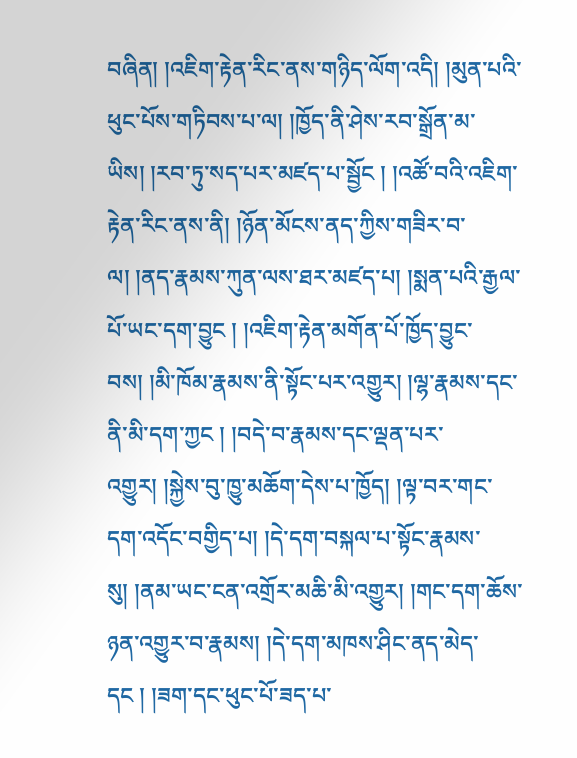བཞིན། །འཇིག་རྟེན་རིང་ནས་གཉིད་ལོག་འདི། །མུན་པའི་ཕུང་པོས་གཏིབས་པ་ལ། །ཁྱོད་ནི་ཤེས་རབ་སྒྲོན་མ་ཡིས། །རབ་ཏུ་སད་པར་མཛད་པ་སྦྱོང ། །འཚོ་བའི་འཇིག་རྟེན་རིང་ནས་ནི། །ཉོན་མོངས་ནད་ཀྱིས་གཟིར་བ་ལ། །ནད་རྣམས་ཀུན་ལས་ཐར་མཛད་པ། །སྨན་པའི་རྒྱལ་པོ་ཡང་དག་བྱུང ། །འཇིག་རྟེན་མགོན་པོ་ཁྱོད་བྱུང་བས། །མི་ཁོམ་རྣམས་ནི་སྟོང་པར་འགྱུར། །ལྷ་རྣམས་དང་ནི་མི་དག་ཀྱང ། །བདེ་བ་རྣམས་དང་ལྡན་པར་འགྱུར། །སྐྱེས་བུ་ཁྱུ་མཆོག་དེས་པ་ཁྱོད། །ལྟ་བར་གང་དག་འདོང་བགྱིད་པ། །དེ་དག་བསྐལ་པ་སྟོང་རྣམས་སུ། །ནམ་ཡང་ངན་འགྲོར་མཆི་མི་འགྱུར། །གང་དག་ཆོས་ཉན་འགྱུར་བ་རྣམས། །དེ་དག་མཁས་ཤིང་ནད་མེད་དང ། །ཟག་དང་ཕུང་པོ་ཟད་པ་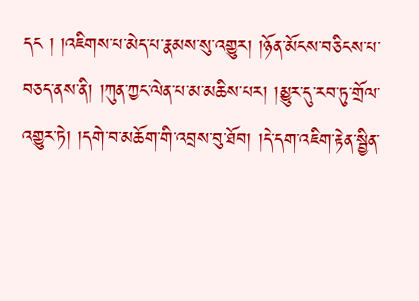དང ། །འཇིགས་པ་མེད་པ་རྣམས་སུ་འགྱུར། །ཉོན་མོངས་བཅིངས་པ་བཅད་ནས་ནི། །ཀུན་ཀྱང་ལེན་པ་མ་མཆིས་པར། །མྱུར་དུ་རབ་ཏུ་གྲོལ་འགྱུར་ཏེ། །དགེ་བ་མཆོག་གི་འབྲས་བུ་ཐོབ། །དེ་དག་འཇིག་རྟེན་སྦྱིན་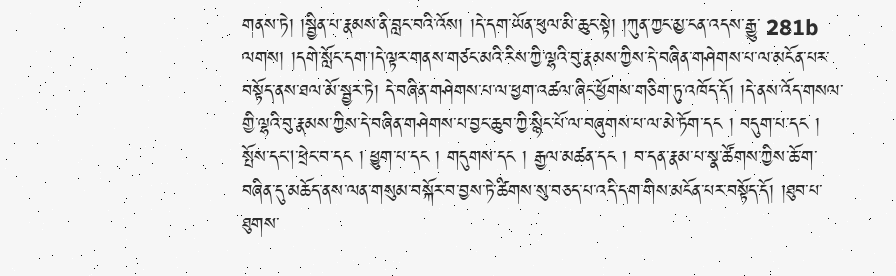གནས་ཏེ། །སྦྱིན་པ་རྣམས་ནི་བླང་བའི་འོས། །དེ་དག་ཡོན་ཕུལ་མི་ཆུང་སྟེ། །ཀུན་ཀྱང་མྱ་ངན་འདས་རྒྱུ་ 281b ལགས། །དགེ་སློང་དག་།དེ་ལྟར་གནས་གཙང་མའི་རིས་ཀྱི་ལྷའི་བུ་རྣམས་ཀྱིས་དེ་བཞིན་གཤེགས་པ་ལ་མངོན་པར་བསྟོད་ནས་ཐལ་མོ་སྦྱར་ཏེ། དེ་བཞིན་གཤེགས་པ་ལ་ཕྱག་འཚལ་ཞིང་ཕྱོགས་གཅིག་ཏུ་འཁོད་དོ། །དེ་ནས་འོད་གསལ་གྱི་ལྷའི་བུ་རྣམས་ཀྱིས་དེ་བཞིན་གཤེགས་པ་བྱང་ཆུབ་ཀྱི་སྙིང་པོ་ལ་བཞུགས་པ་ལ་མེ་ཏོག་དང ། བདུག་པ་དང ། སྤོས་དང།་ཕྲེང་བ་དང ། ཕྱུག་པ་དང ། གདུགས་དང ། རྒྱལ་མཚན་དང ། བ་དན་རྣམ་པ་སྣ་ཚོགས་ཀྱིས་ཆོ་ག་བཞིན་དུ་མཆོད་ནས་ལན་གསུམ་བསྐོར་བ་བྱས་ཏེ་ཚིགས་སུ་བཅད་པ་འདི་དག་གིས་མངོན་པར་བསྟོད་དོ། །ཐུབ་པ་ཐུགས་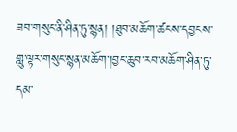ཟབ་གསུང་ནི་ཤིན་ཏུ་སྙན། །ཐུབ་མཆོག་ཚངས་དབྱངས་གླུ་ལྟར་གསུང་སྙན་མཆོག་།བྱང་ཆུབ་རབ་མཆོག་ཤིན་ཏུ་དམ་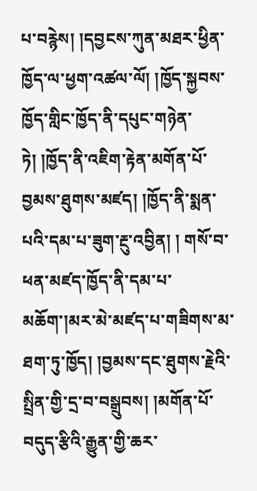པ་བརྙེས། །དབྱངས་ཀུན་མཐར་ཕྱིན་ཁྱོད་ལ་ཕྱག་འཚལ་ལོ། །ཁྱོད་སྐྱབས་ཁྱོད་གླིང་ཁྱོད་ནི་དཔུང་གཉེན་ཏེ། །ཁྱོད་ནི་འཇིག་རྟེན་མགོན་པོ་བྱམས་ཐུགས་མཛད། །ཁྱོད་ནི་སྨན་པའི་དམ་པ་ཟུག་རྔུ་འབྱིན། ། གསོ་བ་ཕན་མཛད་ཁྱོད་ནི་དམ་པ་མཆོག་།མར་མེ་མཛད་པ་གཟིགས་མ་ཐག་ཏུ་ཁྱོད། །བྱམས་དང་ཐུགས་རྗེའི་སྤྲིན་གྱི་དྲ་བ་བསྒྲུབས། །མགོན་པོ་བདུད་རྩིའི་རྒྱུན་གྱི་ཆར་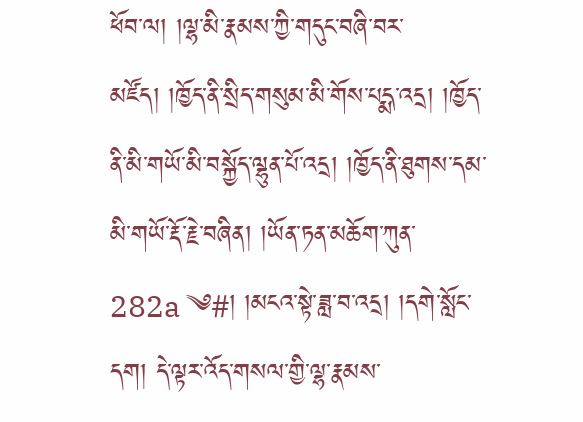ཕོབ་ལ། །ལྷ་མི་རྣམས་ཀྱི་གདུང་བཞི་བར་མཛོད། །ཁྱོད་ནི་སྲིད་གསུམ་མི་གོས་པདྨ་འདྲ། །ཁྱོད་ནི་མི་གཡོ་མི་བསྐྱོད་ལྷུན་པོ་འདྲ། །ཁྱོད་ནི་ཐུགས་དམ་མི་གཡོ་རྡོ་རྗེ་བཞིན། །ཡོན་ཏན་མཆོག་ཀུན་ 282a ༄#། །མངའ་སྟེ་ཟླ་བ་འདྲ། །དགེ་སློང་དག། དེ་ལྟར་འོད་གསལ་གྱི་ལྷ་རྣམས་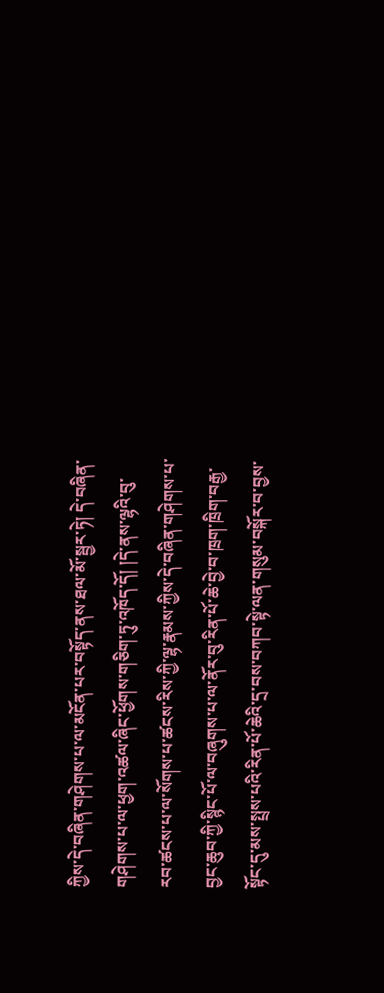ཀྱིས་དེ་བཞིན་གཤེགས་པ་ལ་མངོན་པར་བསྟོད་ནས་ཐལ་མོ་སྦྱར་ཏེ། དེ་བཞིན་གཤེགས་པ་ལ་ཕྱག་འཚལ་ཞིང་ཕྱོགས་གཅིག་ཏུ་འཁོད་དོ། །དེ་ནས་ལྷའི་བུ་རབ་ཚངས་པ་ལ་སོགས་པ་ཚངས་རིས་ཀྱི་ལྷ་རྣམས་ཀྱིས་དེ་བཞིན་གཤེགས་པ་བྱང་ཆུབ་ཀྱི་སྙིང་པོ་ལ་བཞུགས་པ་ལ་ནོར་བུ་རིན་པོ་ཆེ་བྱེ་བ་ཁྲག་ཁྲིག་བརྒྱ་སྟོང་དུ་མས་སྤྲས་པའི་རིན་པོ་ཆེའི་དྲ་བས་བཀབ་སྟེ་ལན་གསུམ་བསྐོར་བ་བྱས་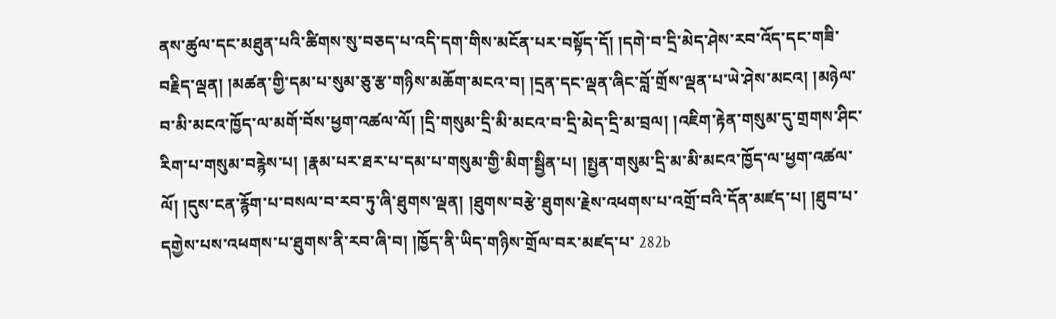ནས་ཚུལ་དང་མཐུན་པའི་ཚིགས་སུ་བཅད་པ་འདི་དག་གིས་མངོན་པར་བསྟོད་དོ། །དགེ་བ་དྲི་མེད་ཤེས་རབ་འོད་དང་གཟི་བརྗིད་ལྡན། །མཚན་གྱི་དམ་པ་སུམ་ཅུ་རྩ་གཉིས་མཆོག་མངའ་བ། །དྲན་དང་ལྡན་ཞིང་བློ་གྲོས་ལྡན་པ་ཡེ་ཤེས་མངའ། །མཉེལ་བ་མི་མངའ་ཁྱོད་ལ་མགོ་བོས་ཕྱག་འཚལ་ལོ། །དྲི་གསུམ་དྲི་མི་མངའ་བ་དྲི་མེད་དྲི་མ་བྲལ། །འཇིག་རྟེན་གསུམ་དུ་གྲགས་ཤིང་རིག་པ་གསུམ་བརྙེས་པ། །རྣམ་པར་ཐར་པ་དམ་པ་གསུམ་གྱི་མིག་སྦྱིན་པ། །སྤྱན་གསུམ་དྲི་མ་མི་མངའ་ཁྱོད་ལ་ཕྱག་འཚལ་ལོ། །དུས་ངན་རྙོག་པ་བསལ་བ་རབ་ཏུ་ཞི་ཐུགས་ལྡན། །ཐུགས་བརྩེ་ཐུགས་རྗེས་འཕགས་པ་འགྲོ་བའི་དོན་མཛད་པ། །ཐུབ་པ་དགྱེས་པས་འཕགས་པ་ཐུགས་ནི་རབ་ཞི་བ། །ཁྱོད་ནི་ཡིད་གཉིས་གྲོལ་བར་མཛད་པ་ 282b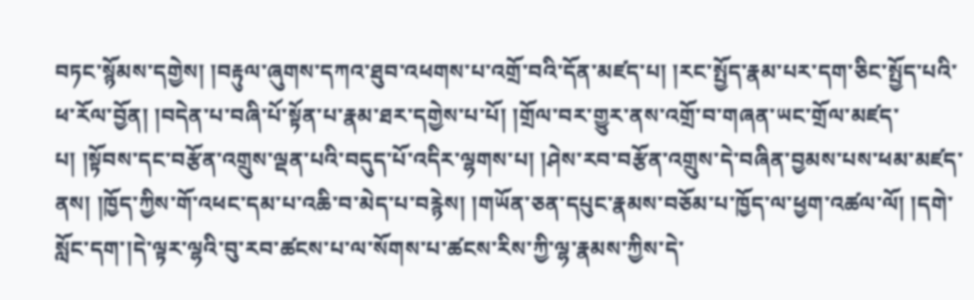བཏང་སྙོམས་དགྱེས། །བརྟུལ་ཞུགས་དཀའ་ཐུབ་འཕགས་པ་འགྲོ་བའི་དོན་མཛད་པ། །རང་སྤྱོད་རྣམ་པར་དག་ཅིང་སྤྱོད་པའི་ཕ་རོལ་བྱོན། །བདེན་པ་བཞི་པོ་སྟོན་པ་རྣམ་ཐར་དགྱེས་པ་པོ། །གྲོལ་བར་གྱུར་ནས་འགྲོ་བ་གཞན་ཡང་གྲོལ་མཛད་པ། །སྟོབས་དང་བརྩོན་འགྲུས་ལྡན་པའི་བདུད་པོ་འདིར་ལྷགས་པ། །ཤེས་རབ་བརྩོན་འགྲུས་དེ་བཞིན་བྱམས་པས་ཕམ་མཛད་ནས། །ཁྱོད་ཀྱིས་གོ་འཕང་དམ་པ་འཆི་བ་མེད་པ་བརྙེས། །གཡོན་ཅན་དཔུང་རྣམས་བཅོམ་པ་ཁྱོད་ལ་ཕྱག་འཚལ་ལོ། །དགེ་སློང་དག་།དེ་ལྟར་ལྷའི་བུ་རབ་ཚངས་པ་ལ་སོགས་པ་ཚངས་རིས་ཀྱི་ལྷ་རྣམས་ཀྱིས་དེ་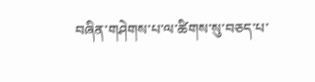བཞིན་གཤེགས་པ་ལ་ཚིགས་སུ་བཅད་པ་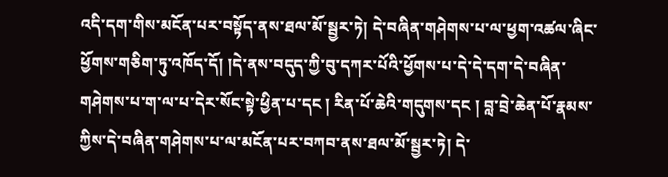འདི་དག་གིས་མངོན་པར་བསྟོད་ནས་ཐལ་མོ་སྦྱར་ཏེ། དེ་བཞིན་གཤེགས་པ་ལ་ཕྱག་འཚལ་ཞིང་ཕྱོགས་གཅིག་ཏུ་འཁོད་དོ། །དེ་ནས་བདུད་ཀྱི་བུ་དཀར་པོའི་ཕྱོགས་པ་དེ་དེ་དག་དེ་བཞིན་གཤེགས་པ་ག་ལ་པ་དེར་སོང་སྟེ་ཕྱིན་པ་དང ། རིན་པོ་ཆེའི་གདུགས་དང ། བླ་བྲེ་ཆེན་པོ་རྣམས་ཀྱིས་དེ་བཞིན་གཤེགས་པ་ལ་མངོན་པར་བཀབ་ནས་ཐལ་མོ་སྦྱར་ཏེ། དེ་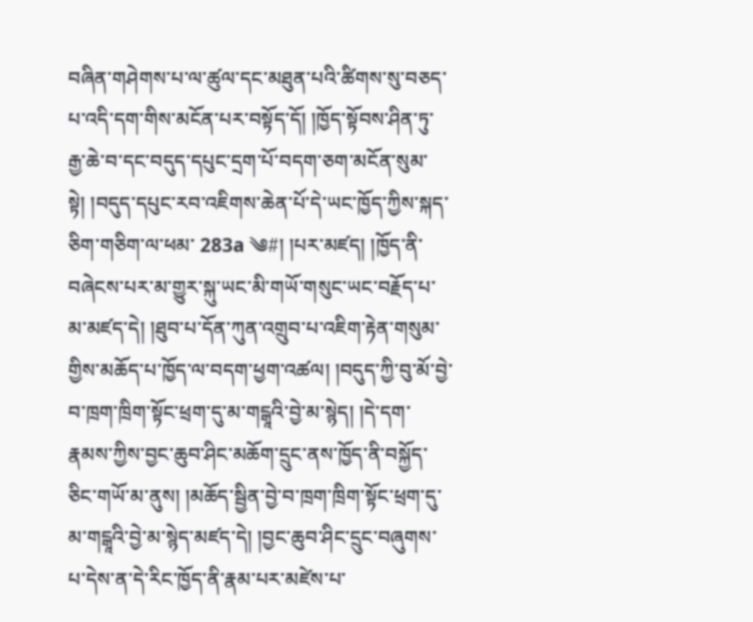བཞིན་གཤེགས་པ་ལ་ཚུལ་དང་མཐུན་པའི་ཚིགས་སུ་བཅད་པ་འདི་དག་གིས་མངོན་པར་བསྟོད་དོ། །ཁྱོད་སྟོབས་ཤིན་ཏུ་རྒྱ་ཆེ་བ་དང་བདུད་དཔུང་དྲག་པོ་བདག་ཅག་མངོན་སུམ་སྟེ། །བདུད་དཔུང་རབ་འཇིགས་ཆེན་པོ་དེ་ཡང་ཁྱོད་ཀྱིས་སྐད་ཅིག་གཅིག་ལ་ཕམ་ 283a ༄#། །པར་མཛད། །ཁྱོད་ནི་བཞེངས་པར་མ་གྱུར་སྐུ་ཡང་མི་གཡོ་གསུང་ཡང་བརྗོད་པ་མ་མཛད་དེ། །ཐུབ་པ་དོན་ཀུན་འགྲུབ་པ་འཇིག་རྟེན་གསུམ་གྱིས་མཆོད་པ་ཁྱོད་ལ་བདག་ཕྱག་འཚལ། །བདུད་ཀྱི་བུ་མོ་བྱེ་བ་ཁྲག་ཁྲིག་སྟོང་ཕྲག་དུ་མ་གངྒཱའི་བྱེ་མ་སྙེད། །དེ་དག་རྣམས་ཀྱིས་བྱང་ཆུབ་ཤིང་མཆོག་དྲུང་ནས་ཁྱོད་ནི་བསྐྱོད་ཅིང་གཡོ་མ་ནུས། །མཆོད་སྦྱིན་བྱེ་བ་ཁྲག་ཁྲིག་སྟོང་ཕྲག་དུ་མ་གངྒཱའི་བྱེ་མ་སྙེད་མཛད་དེ། །བྱང་ཆུབ་ཤིང་དྲུང་བཞུགས་པ་དེས་ན་དེ་རིང་ཁྱོད་ནི་རྣམ་པར་མཛེས་པ་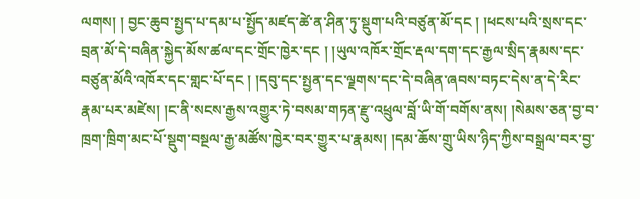ལགས། ། བྱང་ཆུབ་སྤྱད་པ་དམ་པ་སྤྱོད་མཛད་ཚེ་ན་ཤིན་ཏུ་སྡུག་པའི་བཙུན་མོ་དང ། །ཕངས་པའི་སྲས་དང་བྲན་མོ་དེ་བཞིན་སྐྱེད་མོས་ཚལ་དང་གྲོང་ཁྱེར་དང ། །ཡུལ་འཁོར་གྲོང་རྡལ་དག་དང་རྒྱལ་སྲིད་རྣམས་དང་བཙུན་མོའི་འཁོར་དང་གླང་པོ་དང ། །དབུ་དང་སྤྱན་དང་ལྗགས་དང་དེ་བཞིན་ཞབས་བཏང་དེས་ན་དེ་རིང་རྣམ་པར་མཛེས། །ང་ནི་སངས་རྒྱས་འགྱུར་ཏེ་བསམ་གཏན་རྫུ་འཕྲུལ་བློ་ཡི་གོ་བགོས་ནས། །སེམས་ཅན་བྱ་བ་ཁྲག་ཁྲིག་མང་པོ་སྡུག་བསྔལ་རྒྱ་མཚོས་ཁྱེར་བར་གྱུར་པ་རྣམས། །དམ་ཆོས་གྲུ་ཡིས་ཉིད་ཀྱིས་བསྒྲལ་བར་བྱ་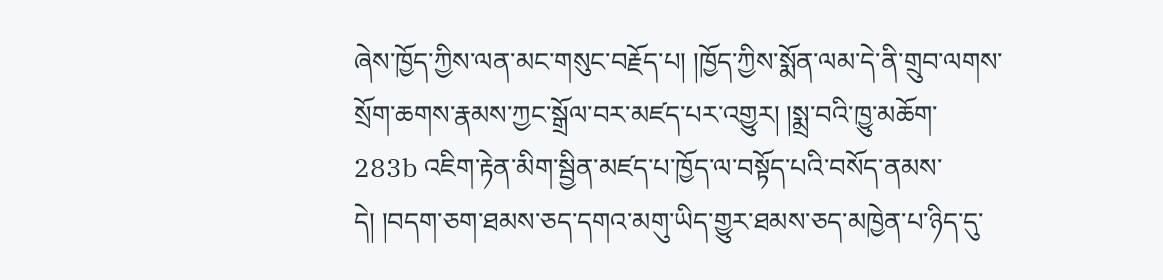ཞེས་ཁྱོད་ཀྱིས་ལན་མང་གསུང་བརྗོད་པ། །ཁྱོད་ཀྱིས་སྨོན་ལམ་དེ་ནི་གྲུབ་ལགས་སྲོག་ཆགས་རྣམས་ཀྱང་སྒྲོལ་བར་མཛད་པར་འགྱུར། །སྨྲ་བའི་ཁྱུ་མཆོག་ 283b འཇིག་རྟེན་མིག་སྦྱིན་མཛད་པ་ཁྱོད་ལ་བསྟོད་པའི་བསོད་ནམས་དེ། །བདག་ཅག་ཐམས་ཅད་དགའ་མགུ་ཡིད་གྱུར་ཐམས་ཅད་མཁྱེན་པ་ཉིད་དུ་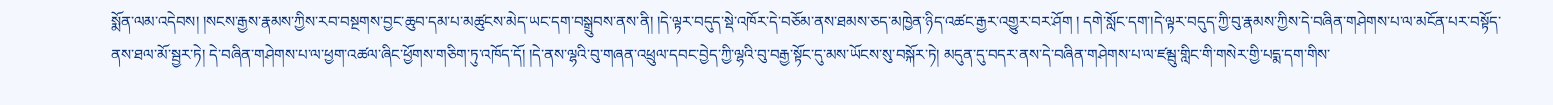སྨོན་ལམ་འདེབས། །སངས་རྒྱས་རྣམས་ཀྱིས་རབ་བསྔགས་བྱང་ཆུབ་དམ་པ་མཚུངས་མེད་ཡང་དག་བསྒྲུབས་ནས་ནི། །དེ་ལྟར་བདུད་སྡེ་འཁོར་དེ་བཅོམ་ནས་ཐམས་ཅད་མཁྱེན་ཉིད་འཚང་རྒྱར་འགྱུར་བར་ཤོག ། དགེ་སློང་དག་།དེ་ལྟར་བདུད་ཀྱི་བུ་རྣམས་ཀྱིས་དེ་བཞིན་གཤེགས་པ་ལ་མངོན་པར་བསྟོད་ནས་ཐལ་མོ་སྦྱར་ཏེ། དེ་བཞིན་གཤེགས་པ་ལ་ཕྱག་འཚལ་ཞིང་ཕྱོགས་གཅིག་ཏུ་འཁོད་དོ། །དེ་ནས་ལྷའི་བུ་གཞན་འཕྲུལ་དབང་བྱེད་ཀྱི་ལྷའི་བུ་བརྒྱ་སྟོང་དུ་མས་ཡོངས་སུ་བསྐོར་ཏེ། མདུན་དུ་བདར་ནས་དེ་བཞིན་གཤེགས་པ་ལ་ཛམྦུ་གླིང་གི་གསེར་གྱི་པདྨ་དག་གིས་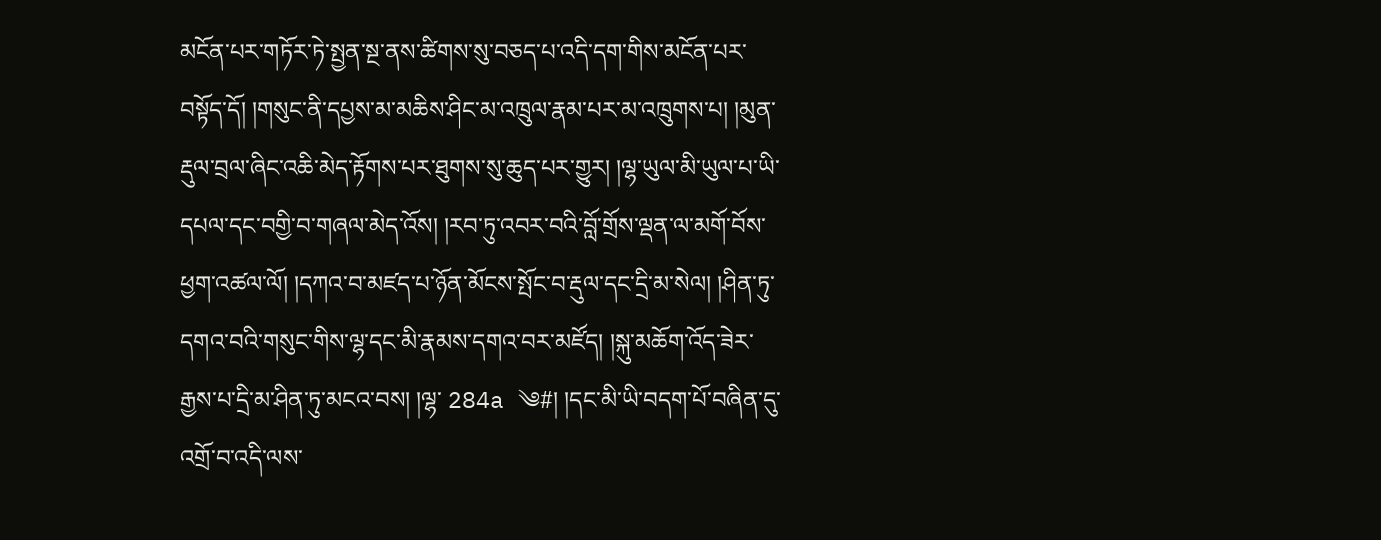མངོན་པར་གཏོར་ཏེ་སྤྱན་སྔ་ནས་ཚིགས་སུ་བཅད་པ་འདི་དག་གིས་མངོན་པར་བསྟོད་དོ། །གསུང་ནི་དཔྱས་མ་མཆིས་ཤིང་མ་འཁྲུལ་རྣམ་པར་མ་འཁྲུགས་པ། །མུན་རྡུལ་བྲལ་ཞིང་འཆི་མེད་རྟོགས་པར་ཐུགས་སུ་ཆུད་པར་གྱུར། །ལྷ་ཡུལ་མི་ཡུལ་པ་ཡི་དཔལ་དང་བགྱི་བ་གཞལ་མེད་འོས། །རབ་ཏུ་འབར་བའི་བློ་གྲོས་ལྡན་ལ་མགོ་བོས་ཕྱག་འཚལ་ལོ། །དཀའ་བ་མཛད་པ་ཉོན་མོངས་སྤོང་བ་རྡུལ་དང་དྲི་མ་སེལ། །ཤིན་ཏུ་དགའ་བའི་གསུང་གིས་ལྷ་དང་མི་རྣམས་དགའ་བར་མཛོད། །སྐུ་མཆོག་འོད་ཟེར་རྒྱས་པ་དྲི་མ་ཤིན་ཏུ་མངའ་བས། །ལྷ་ 284a ༄#། །དང་མི་ཡི་བདག་པོ་བཞིན་དུ་འགྲོ་བ་འདི་ལས་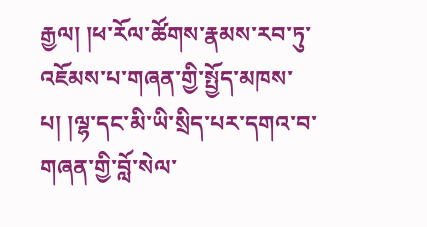རྒྱལ། །ཕ་རོལ་ཚོགས་རྣམས་རབ་ཏུ་འཇོམས་པ་གཞན་གྱི་སྤྱོད་མཁས་པ། །ལྷ་དང་མི་ཡི་སྲིད་པར་དགའ་བ་གཞན་གྱི་བློ་སེལ་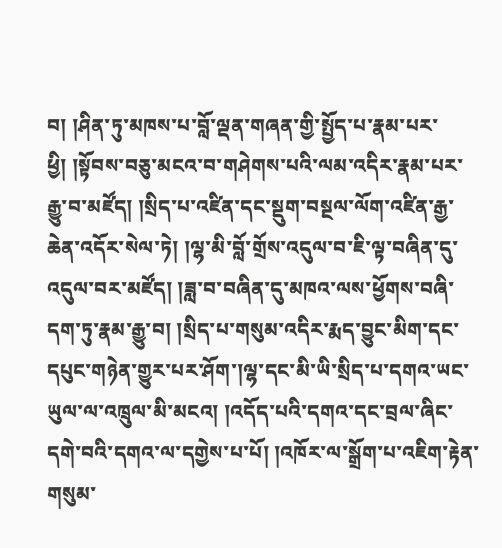བ། །ཤིན་ཏུ་མཁས་པ་བློ་ལྡན་གཞན་གྱི་སྤྱོད་པ་རྣམ་པར་ཕྱི། །སྟོབས་བཅུ་མངའ་བ་གཤེགས་པའི་ལམ་འདིར་རྣམ་པར་རྒྱུ་བ་མཛོད། །སྲིད་པ་འཛིན་དང་སྡུག་བསྔལ་ལོག་འཛིན་རྒྱ་ཆེན་འདོར་སེལ་ཏེ། །ལྷ་མི་བློ་གྲོས་འདུལ་བ་ཇི་ལྟ་བཞིན་དུ་འདུལ་བར་མཛོད། །ཟླ་བ་བཞིན་དུ་མཁའ་ལས་ཕྱོགས་བཞི་དག་ཏུ་རྣམ་རྒྱུ་བ། །སྲིད་པ་གསུམ་འདིར་རྨད་བྱུང་མིག་དང་དཔུང་གཉེན་གྱུར་པར་ཤོག་།ལྷ་དང་མི་ཡི་སྲིད་པ་དགའ་ཡང་ཡུལ་ལ་འཁྲུལ་མི་མངའ། །འདོད་པའི་དགའ་དང་བྲལ་ཞིང་དགེ་བའི་དགའ་ལ་དགྱེས་པ་པོ། །འཁོར་ལ་སྒྲོག་པ་འཇིག་རྟེན་གསུམ་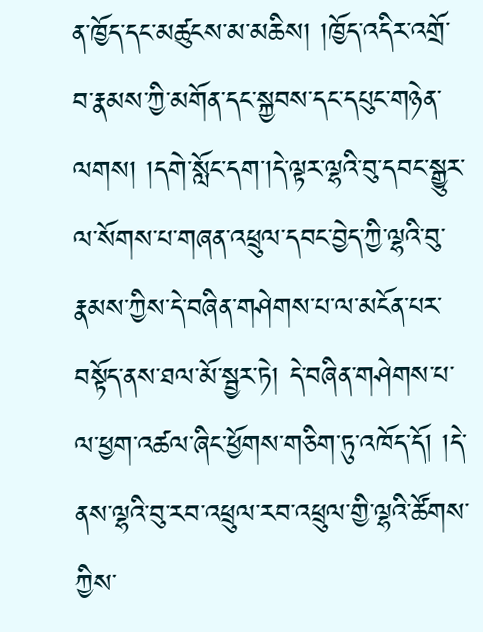ན་ཁྱོད་དང་མཚུངས་མ་མཆིས། །ཁྱོད་འདིར་འགྲོ་བ་རྣམས་ཀྱི་མགོན་དང་སྐྱབས་དང་དཔུང་གཉེན་ལགས། །དགེ་སློང་དག་།དེ་ལྟར་ལྷའི་བུ་དབང་སྒྱུར་ལ་སོགས་པ་གཞན་འཕྲུལ་དབང་བྱེད་ཀྱི་ལྷའི་བུ་རྣམས་ཀྱིས་དེ་བཞིན་གཤེགས་པ་ལ་མངོན་པར་བསྟོད་ནས་ཐལ་མོ་སྦྱར་ཏེ། དེ་བཞིན་གཤེགས་པ་ལ་ཕྱག་འཚལ་ཞིང་ཕྱོགས་གཅིག་ཏུ་འཁོད་དོ། །དེ་ནས་ལྷའི་བུ་རབ་འཕྲུལ་རབ་འཕྲུལ་གྱི་ལྷའི་ཚོགས་ཀྱིས་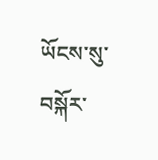ཡོངས་སུ་བསྐོར་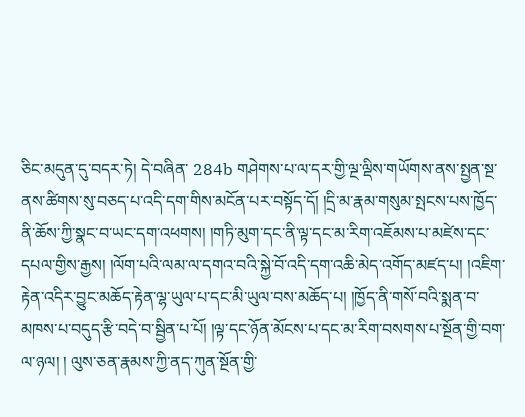ཅིང་མདུན་དུ་བདར་ཏེ། དེ་བཞིན་ 284b གཤེགས་པ་ལ་དར་གྱི་ལྔ་ལྡིས་གཡོགས་ནས་སྤྱན་སྔ་ནས་ཚིགས་སུ་བཅད་པ་འདི་དག་གིས་མངོན་པར་བསྟོད་དོ། །དྲི་མ་རྣམ་གསུམ་སྤངས་པས་ཁྱོད་ནི་ཆོས་ཀྱི་སྣང་བ་ཡང་དག་འཕགས། །གཏི་མུག་དང་ནི་ལྟ་དང་མ་རིག་འཇོམས་པ་མཛེས་དང་དཔལ་གྱིས་རྒྱས། །ལོག་པའི་ལམ་ལ་དགའ་བའི་སྐྱེ་བོ་འདི་དག་འཆི་མེད་འགོད་མཛད་པ། །འཇིག་རྟེན་འདིར་བྱུང་མཆོད་རྟེན་ལྷ་ཡུལ་པ་དང་མི་ཡུལ་བས་མཆོད་པ། །ཁྱོད་ནི་གསོ་བའི་སྨན་བ་མཁས་པ་བདུད་རྩི་བདེ་བ་སྦྱིན་པ་པོ། །ལྟ་དང་ཉོན་མོངས་པ་དང་མ་རིག་བསགས་པ་སྔོན་གྱི་བག་ལ་ཉལ། ། ལུས་ཅན་རྣམས་ཀྱི་ནད་ཀུན་སྔོན་གྱི་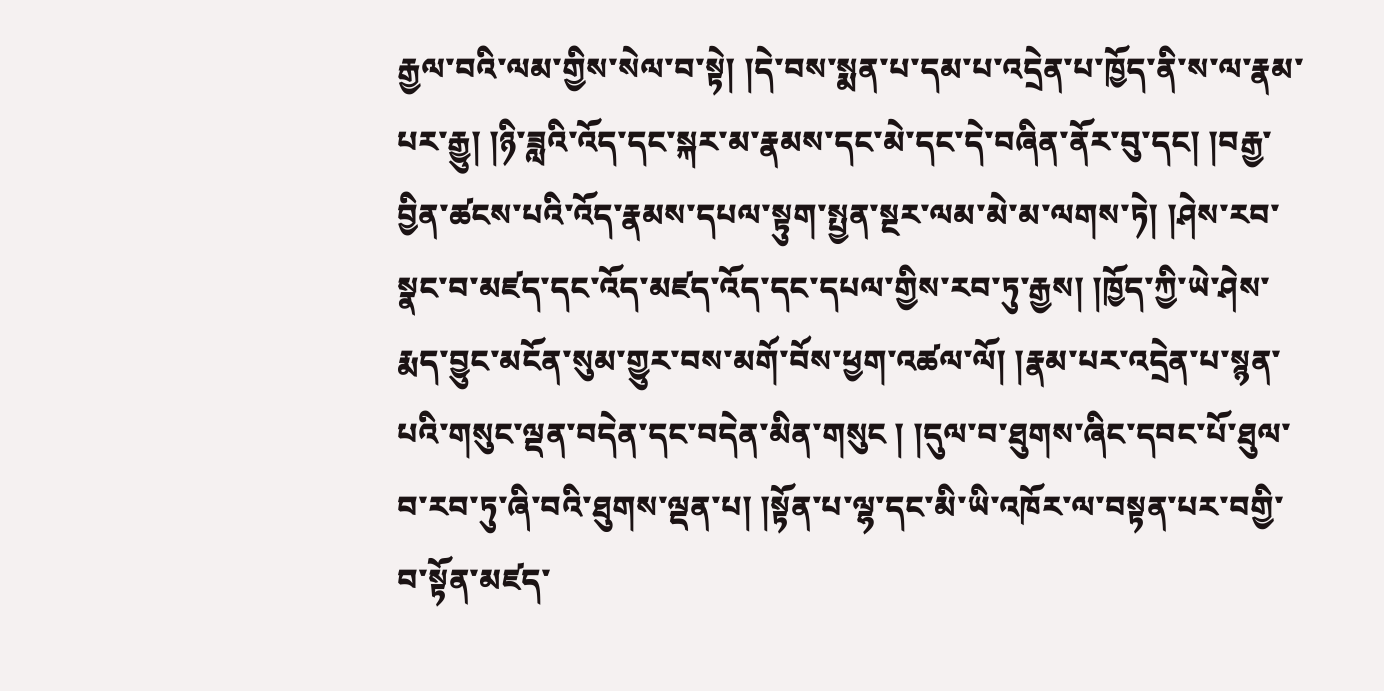རྒྱལ་བའི་ལམ་གྱིས་སེལ་བ་སྟེ། །དེ་བས་སྨན་པ་དམ་པ་འདྲེན་པ་ཁྱོད་ནི་ས་ལ་རྣམ་པར་རྒྱུ། །ཉི་ཟླའི་འོད་དང་སྐར་མ་རྣམས་དང་མེ་དང་དེ་བཞིན་ནོར་བུ་དང། །བརྒྱ་བྱིན་ཚངས་པའི་འོད་རྣམས་དཔལ་སྟུག་སྤྱན་སྔར་ལམ་མེ་མ་ལགས་ཏེ། །ཤེས་རབ་སྣང་བ་མཛད་དང་འོད་མཛད་འོད་དང་དཔལ་གྱིས་རབ་ཏུ་རྒྱས། །ཁྱོད་ཀྱི་ཡེ་ཤེས་རྨད་བྱུང་མངོན་སུམ་གྱུར་བས་མགོ་བོས་ཕྱག་འཚལ་ལོ། །རྣམ་པར་འདྲེན་པ་སྙན་པའི་གསུང་ལྡན་བདེན་དང་བདེན་མིན་གསུང ། །དུལ་བ་ཐུགས་ཞིང་དབང་པོ་ཐུལ་བ་རབ་ཏུ་ཞི་བའི་ཐུགས་ལྡན་པ། །སྟོན་པ་ལྷ་དང་མི་ཡི་འཁོར་ལ་བསྟན་པར་བགྱི་བ་སྟོན་མཛད་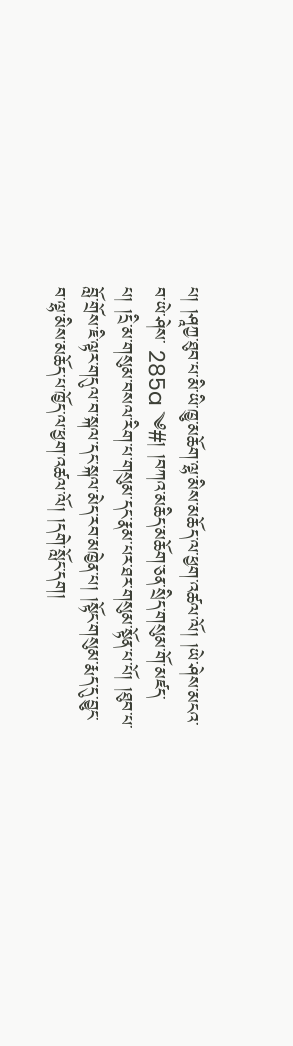པ། །ཤཱཀྱ་ཐུབ་པ་མི་ཡི་ཁྱུ་མཆོག་ལྷ་མིས་མཆོད་ལ་ཕྱག་འཚལ་ལོ། །ཡེ་ཤེས་མངའ་བ་ཡེ་ཤེས་ 285a ༄#། །བཀའ་མཆིད་མཆོག་ཅན་སྲིད་གསུམ་གོ་མཛད་པ། །དྲི་མ་གསུམ་བསལ་རིག་པ་གསུམ་དང་རྣམ་པར་ཐར་གསུམ་སྟོན་པ་པོ། །ཐུབ་པ་བློ་གྲོས་ཇི་ལྟར་གདུལ་བ་སྐལ་དང་སྐལ་མེད་རབ་མཁྱེན་པ། །སྟོང་གསུམ་རྨད་དུ་བྱུང་བ་ལྷ་མིས་མཆོད་པ་ཁྱོད་ལ་ཕྱག་འཚལ་ལོ། །དགེ་སློང་དག།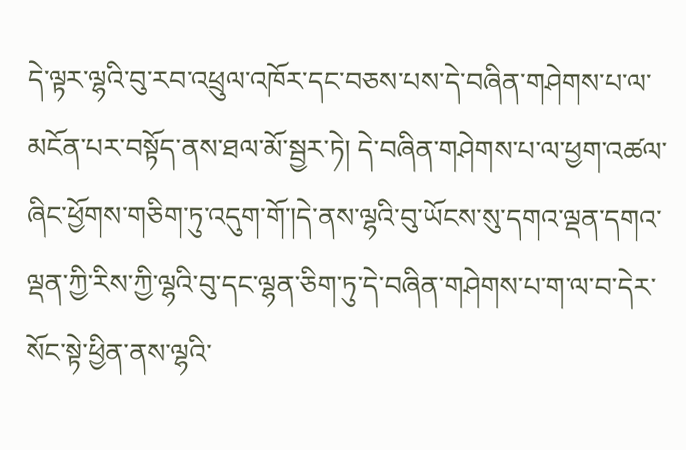དེ་ལྟར་ལྷའི་བུ་རབ་འཕྲུལ་འཁོར་དང་བཅས་པས་དེ་བཞིན་གཤེགས་པ་ལ་མངོན་པར་བསྟོད་ནས་ཐལ་མོ་སྦྱར་ཏེ། དེ་བཞིན་གཤེགས་པ་ལ་ཕྱག་འཚལ་ཞིང་ཕྱོགས་གཅིག་ཏུ་འདུག་གོ་།དེ་ནས་ལྷའི་བུ་ཡོངས་སུ་དགའ་ལྡན་དགའ་ལྡན་ཀྱི་རིས་ཀྱི་ལྷའི་བུ་དང་ལྷན་ཅིག་ཏུ་དེ་བཞིན་གཤེགས་པ་ག་ལ་བ་དེར་སོང་སྟེ་ཕྱིན་ནས་ལྷའི་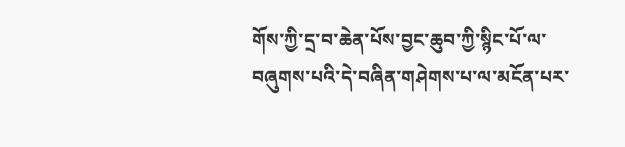གོས་ཀྱི་དྲ་བ་ཆེན་པོས་བྱང་ཆུབ་ཀྱི་སྙིང་པོ་ལ་བཞུགས་པའི་དེ་བཞིན་གཤེགས་པ་ལ་མངོན་པར་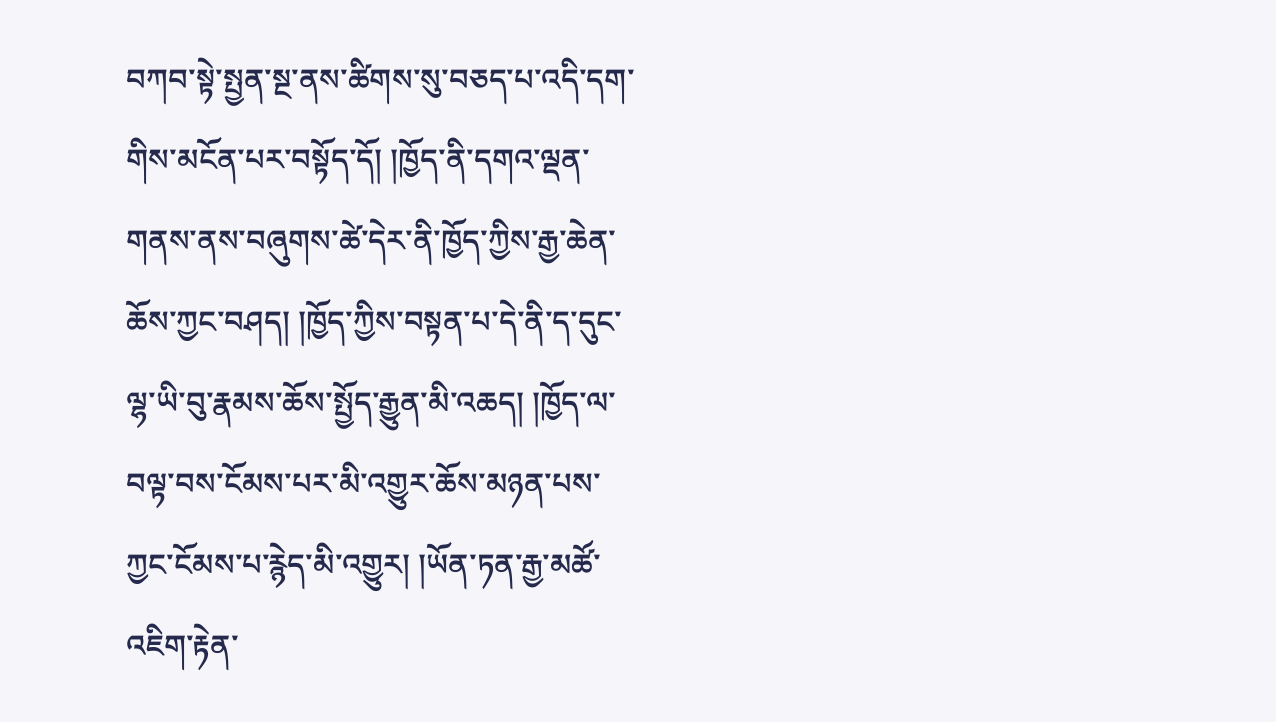བཀབ་སྟེ་སྤྱན་སྔ་ནས་ཚིགས་སུ་བཅད་པ་འདི་དག་གིས་མངོན་པར་བསྟོད་དོ། །ཁྱོད་ནི་དགའ་ལྡན་གནས་ནས་བཞུགས་ཚེ་དེར་ནི་ཁྱོད་ཀྱིས་རྒྱ་ཆེན་ཆོས་ཀྱང་བཤད། །ཁྱོད་ཀྱིས་བསྟན་པ་དེ་ནི་ད་དུང་ལྷ་ཡི་བུ་རྣམས་ཆོས་སྤྱོད་རྒྱུན་མི་འཆད། །ཁྱོད་ལ་བལྟ་བས་ངོམས་པར་མི་འགྱུར་ཆོས་མཉན་པས་ཀྱང་ངོམས་པ་རྙེད་མི་འགྱུར། །ཡོན་ཏན་རྒྱ་མཚོ་འཇིག་རྟེན་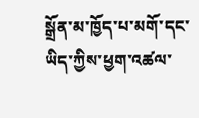སྒྲོན་མ་ཁྱོད་པ་མགོ་དང་ཡིད་ཀྱིས་ཕྱག་འཚལ་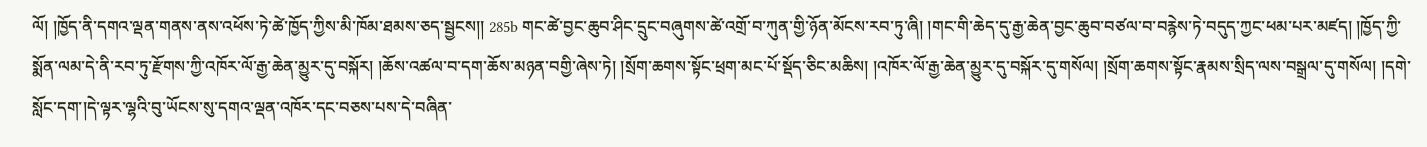ལོ། །ཁྱོད་ནི་དགའ་ལྡན་གནས་ནས་འཕོས་ཏེ་ཚེ་ཁྱོད་ཀྱིས་མི་ཁོམ་ཐམས་ཅད་སྦྱངས།། 285b གང་ཚེ་བྱང་ཆུབ་ཤིང་དྲུང་བཞུགས་ཚེ་འགྲོ་བ་ཀུན་གྱི་ཉོན་མོངས་རབ་ཏུ་ཞི། །གང་གི་ཆེད་དུ་རྒྱ་ཆེན་བྱང་ཆུབ་བཙལ་བ་བརྙེས་ཏེ་བདུད་ཀྱང་ཕམ་པར་མཛད། །ཁྱོད་ཀྱི་སྨོན་ལམ་དེ་ནི་རབ་ཏུ་རྫོགས་ཀྱི་འཁོར་ལོ་རྒྱ་ཆེན་མྱུར་དུ་བསྐོར། །ཆོས་འཚལ་བ་དག་ཆོས་མཉན་བགྱི་ཞེས་ཏེ། །སྲོག་ཆགས་སྟོང་ཕྲག་མང་པོ་སྡོད་ཅིང་མཆིས། །འཁོར་ལོ་རྒྱ་ཆེན་མྱུར་དུ་བསྐོར་དུ་གསོལ། །སྲོག་ཆགས་སྟོང་རྣམས་སྲིད་ལས་བསྒྲལ་དུ་གསོལ། །དགེ་སློང་དག་།དེ་ལྟར་ལྷའི་བུ་ཡོངས་སུ་དགའ་ལྡན་འཁོར་དང་བཅས་པས་དེ་བཞིན་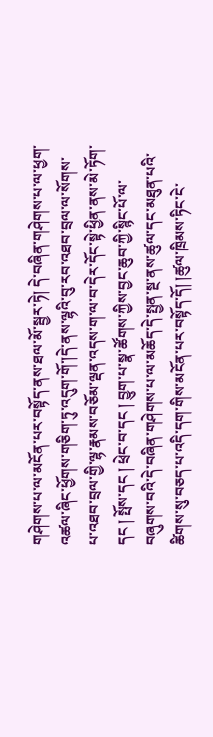གཤེགས་པ་ལ་མངོན་པར་བསྟོད་ནས་ཐལ་མོ་སྦྱར་ཏེ། དེ་བཞིན་གཤེགས་པ་ལ་ཕྱག་འཚལ་ཞིང་ཕྱོགས་གཅིག་ཏུ་འདུག་གོ་།དེ་ནས་ལྷའི་བུ་རབ་འཐབ་བྲལ་ལ་སོགས་པ་འཐབ་བྲལ་གྱི་ལྷ་རྣམས་བཅོམ་ལྡན་འདས་ག་ལ་བ་དེར་དོང་སྟེ་ཕྱིན་ནས་མེ་ཏོག་དང ། སྤོས་དང ། ཕྲེང་བ་དང ། བྱུག་པ་སྣ་ཚོགས་ཀྱིས་བྱང་ཆུབ་ཀྱི་སྙིང་པོ་ལ་བཞུགས་བའི་དེ་བཞིན་གཤེགས་པ་ལ་མཆོད་དེ་སྤྱན་སྔ་ནས་ཚུལ་དང་མཐུན་པའི་ཚིགས་སུ་བཅད་པ་འདི་དག་གིས་མངོན་པར་བསྟོད་དོ། །ཚུལ་ཁྲིམས་ཏིང་ངེ་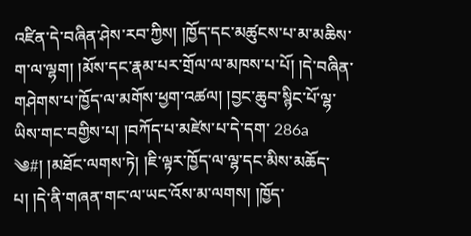འཛིན་དེ་བཞིན་ཤེས་རབ་ཀྱིས། །ཁྱོད་དང་མཚུངས་པ་མ་མཆིས་ག་ལ་ལྷག། །མོས་དང་རྣམ་པར་གྲོལ་ལ་མཁས་པ་པོ། །དེ་བཞིན་གཤེགས་པ་ཁྱོད་ལ་མགོས་ཕྱག་འཚལ། །བྱང་ཆུབ་སྙིང་པོ་ལྷ་ཡིས་གང་བགྱིས་པ། །བཀོད་པ་མཛེས་པ་དེ་དག་ 286a ༄#། །མཐོང་ལགས་ཏེ། །ཇི་ལྟར་ཁྱོད་ལ་ལྷ་དང་མིས་མཆོད་པ། །དེ་ནི་གཞན་གང་ལ་ཡང་འོས་མ་ལགས། །ཁྱོད་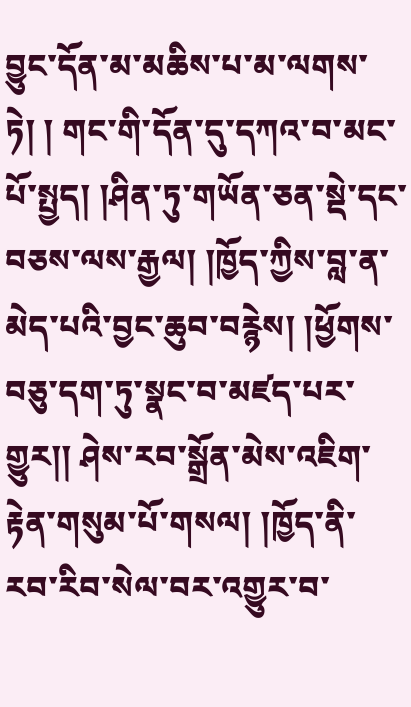བྱུང་དོན་མ་མཆིས་པ་མ་ལགས་ཏེ། ། གང་གི་དོན་དུ་དཀའ་བ་མང་པོ་སྤྱད། །ཤིན་ཏུ་གཡོན་ཅན་སྡེ་དང་བཅས་ལས་རྒྱལ། །ཁྱོད་ཀྱིས་བླ་ན་མེད་པའི་བྱང་ཆུབ་བརྙེས། །ཕྱོགས་བཅུ་དག་ཏུ་སྣང་བ་མཛད་པར་གྱུར།། ཤེས་རབ་སྒྲོན་མེས་འཇིག་རྟེན་གསུམ་པོ་གསལ། །ཁྱོད་ནི་རབ་རིབ་སེལ་བར་འགྱུར་བ་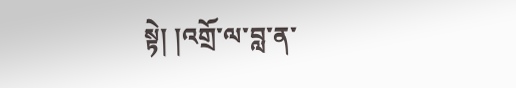སྟེ། །འགྲོ་ལ་བླ་ན་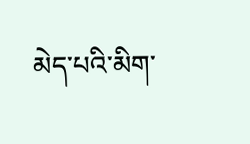མེད་པའི་མིག་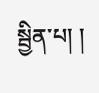སྦྱིན་པ། །